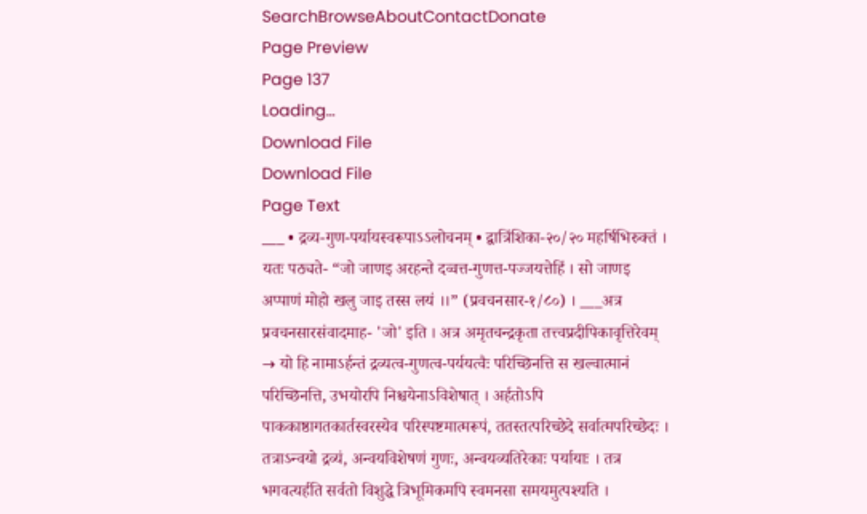SearchBrowseAboutContactDonate
Page Preview
Page 137
Loading...
Download File
Download File
Page Text
___ • द्रव्य-गुण-पर्यायस्वरूपाऽऽलोचनम् • द्वात्रिंशिका-२०/२० महर्षिभिरुक्तं । यतः पठ्यते- “जो जाणइ अरहन्ते दव्वत्त-गुणत्त-पज्जयत्तेहिं । सो जाणइ अप्पाणं मोहो खलु जाइ तस्स लयं ।।” (प्रवचनसार-१/८०) । ___अत्र प्रवचनसारसंवादमाह- 'जो' इति । अत्र अमृतचन्द्रकृता तत्त्वप्रदीपिकावृत्तिरेवम् → यो हि नामाऽर्हन्तं द्रव्यत्व-गुणत्व-पर्ययत्वैः परिच्छिनत्ति स खल्वात्मानं परिच्छिनत्ति, उभयोरपि निश्चयेनाऽविशेषात् । अर्हतोऽपि पाककाष्ठागतकार्तस्वरस्येव परिस्पष्टमात्मरूपं, ततस्तत्परिच्छेदे सर्वात्मपरिच्छेदः । तत्राऽन्वयो द्रव्यं, अन्वयविशेषणं गुणः, अन्वयव्यतिरेकाः पर्यायाः । तत्र भगवत्यर्हति सर्वतो विशुद्धे त्रिभूमिकमपि स्वमनसा समयमुत्पश्यति ।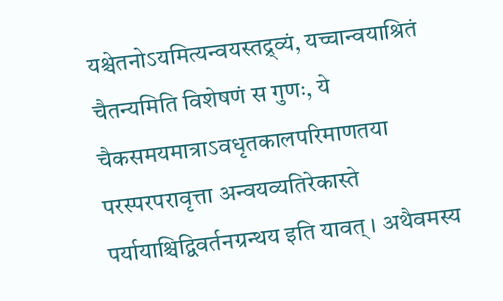यश्चेतनोऽयमित्यन्वयस्तद्र्व्यं, यच्चान्वयाश्रितं चैतन्यमिति विशेषणं स गुणः, ये चैकसमयमात्राऽवधृतकालपरिमाणतया परस्परपरावृत्ता अन्वयव्यतिरेकास्ते पर्यायाश्चिद्विवर्तनग्रन्थय इति यावत् । अथैवमस्य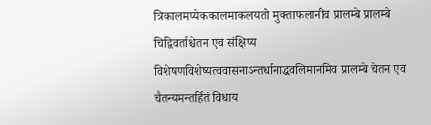त्रिकालमप्येककालमाकलयतो मुक्ताफलानीव प्रालम्बे प्रालम्बे चिद्विवर्ताश्चेतन एव संक्षिप्य विशेषणविशेष्यत्ववासनाऽन्तर्धानाद्धवलिमानमिव प्रालम्बे चेतन एव चैतन्यमन्तर्हितं विधाय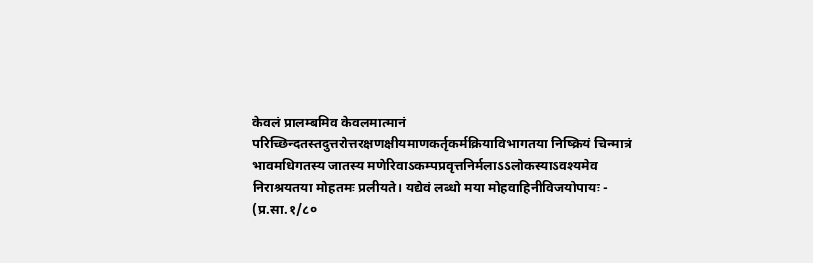केवलं प्रालम्बमिव केवलमात्मानं परिच्छिन्दतस्तदुत्तरोत्तरक्षणक्षीयमाणकर्तृकर्मक्रियाविभागतया निष्क्रियं चिन्मात्रं भावमधिगतस्य जातस्य मणेरिवाऽकम्पप्रवृत्तनिर्मलाऽऽलोकस्याऽवश्यमेव निराश्रयतया मोहतमः प्रलीयते। यद्येवं लब्धो मया मोहवाहिनीविजयोपायः - (प्र.सा.१/८०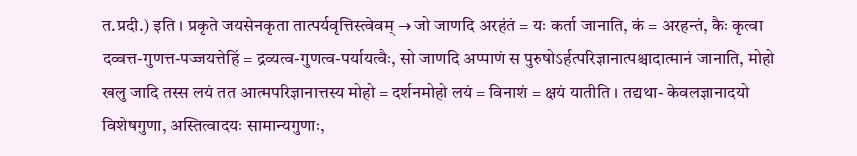त.प्रदी.) इति । प्रकृते जयसेनकृता तात्पर्यवृत्तिस्त्वेवम् → जो जाणदि अरहंतं = यः कर्ता जानाति, कं = अरहन्तं, कैः कृत्वा दव्वत्त-गुणत्त-पज्जयत्तेहिं = द्रव्यत्व-गुणत्व-पर्यायत्वैः, सो जाणदि अप्पाणं स पुरुषोऽर्हत्परिज्ञानात्पश्चादात्मानं जानाति, मोहो खलु जादि तस्स लयं तत आत्मपरिज्ञानात्तस्य मोहो = दर्शनमोहो लयं = विनाशं = क्षयं यातीति । तद्यथा- केवलज्ञानादयो विशेषगुणा, अस्तित्वादयः सामान्यगुणाः,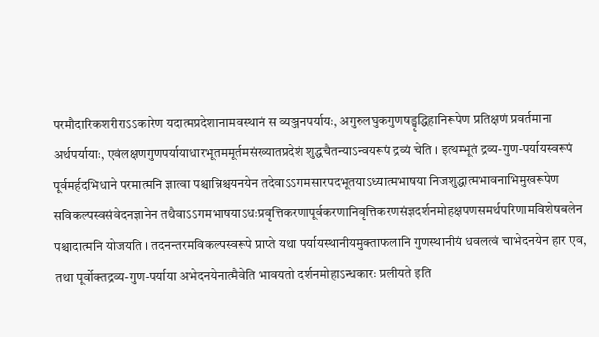परमौदारिकशरीराऽऽकारेण यदात्मप्रदेशानामवस्थानं स व्यञ्जनपर्यायः, अगुरुलघुकगुणषड्वृद्धिहानिरूपेण प्रतिक्षणं प्रवर्तमाना अर्थपर्यायाः, एवंलक्षणगुणपर्यायाधारभूतममूर्तमसंख्यातप्रदेशं शुद्धचैतन्याऽन्वयरूपं द्रव्यं चेति । इत्थम्भूतं द्रव्य-गुण-पर्यायस्वरूपं पूर्वमर्हदभिधाने परमात्मनि ज्ञात्वा पश्चान्निश्चयनयेन तदेवाऽऽगमसारपदभूतयाऽध्यात्मभाषया निजशुद्धात्मभावनाभिमुखरूपेण सविकल्पस्वसंवेदनज्ञानेन तथैवाऽऽगमभाषयाऽधःप्रवृत्तिकरणापूर्वकरणानिवृत्तिकरणसंज्ञदर्शनमोहक्षपणसमर्थपरिणामविशेषबलेन पश्चादात्मनि योजयति । तदनन्तरमविकल्पस्वरूपे प्राप्ते यथा पर्यायस्थानीयमुक्ताफलानि गुणस्थानीयं धवलत्वं चाभेदनयेन हार एव, तथा पूर्वोक्तद्रव्य-गुण-पर्याया अभेदनयेनात्मैवेति भावयतो दर्शनमोहाऽन्धकारः प्रलीयते इति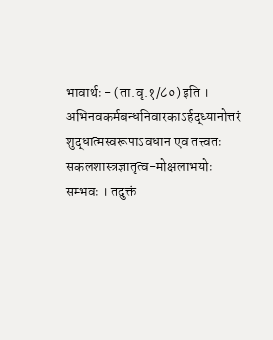भावार्थः - (ता.वृ.१/८०) इति । अभिनवकर्मबन्धनिवारकाऽर्हद्ध्यानोत्तरं शुद्धात्मस्वरूपाऽवधान एव तत्त्वतः सकलशास्त्रज्ञातृत्व-मोक्षलाभयोः सम्भवः । तदुक्तं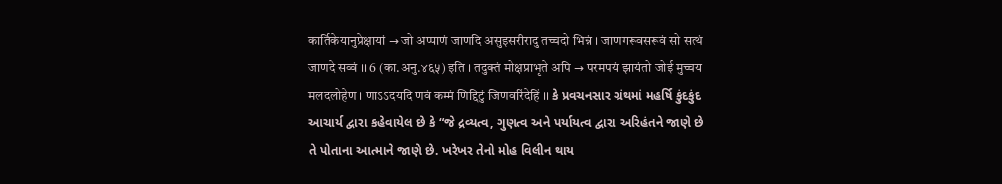कार्तिकेयानुप्रेक्षायां → जो अप्पाणं जाणदि असुइसरीरादु तच्चदो भिन्नं । जाणगरूवसरूवं सो सत्थं जाणदे सव्वं ।। 6 (का.अनु.४६५) इति । तदुक्तं मोक्षप्राभृते अपि → परमपयं झायंतो जोई मुच्चय मलदलोहेण । णाऽऽदयदि णवं कम्मं णिद्दिटुं जिणवरिंदेहिं ।। કે પ્રવચનસાર ગ્રંથમાં મહર્ષિ કુંદકુંદ આચાર્ય દ્વારા કહેવાયેલ છે કે “જે દ્રવ્યત્વ, ગુણત્વ અને પર્યાયત્વ દ્વારા અરિહંતને જાણે છે તે પોતાના આત્માને જાણે છે. ખરેખર તેનો મોહ વિલીન થાય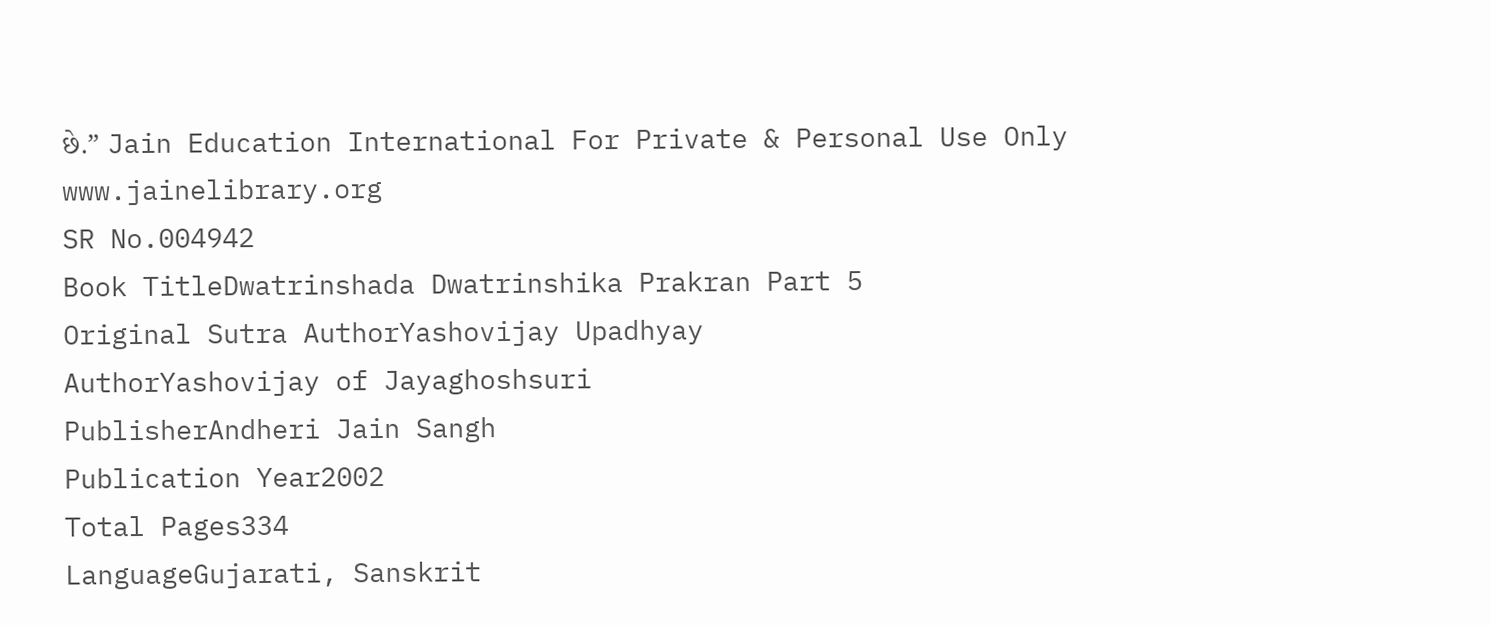છે.” Jain Education International For Private & Personal Use Only www.jainelibrary.org
SR No.004942
Book TitleDwatrinshada Dwatrinshika Prakran Part 5
Original Sutra AuthorYashovijay Upadhyay
AuthorYashovijay of Jayaghoshsuri
PublisherAndheri Jain Sangh
Publication Year2002
Total Pages334
LanguageGujarati, Sanskrit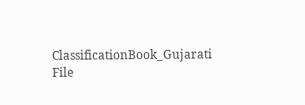ClassificationBook_Gujarati
File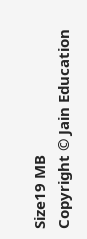Size19 MB
Copyright © Jain Education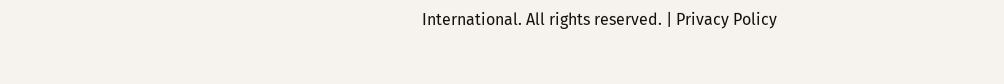International. All rights reserved. | Privacy Policy